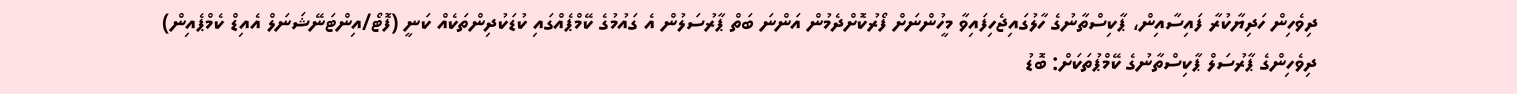ދިވެހިން ހަދިޔާކުރާ ފައިސާއިން، ޕާކިސްތާނުގެ ހާލުގައިޖެހިފައިވާ މީހުންނަށް ފޯރުކޮށްދެމުން އަންނަ ބަތް ޕާރުސަލުން އެ ގައުމުގެ ކޭމްޕެއްގައި ކުޑަކުދިންތަކެއް ކަނީ (ފޮޓޯ/އިންޓަނޭޝަނަލް އެއިޑް ކެމްޕެއިން)
ދިވެހިންގެ ޕާރުސަލް ޕާކިސްތާނުގެ ކޭމްޕުތަކަށް: ބޮޑު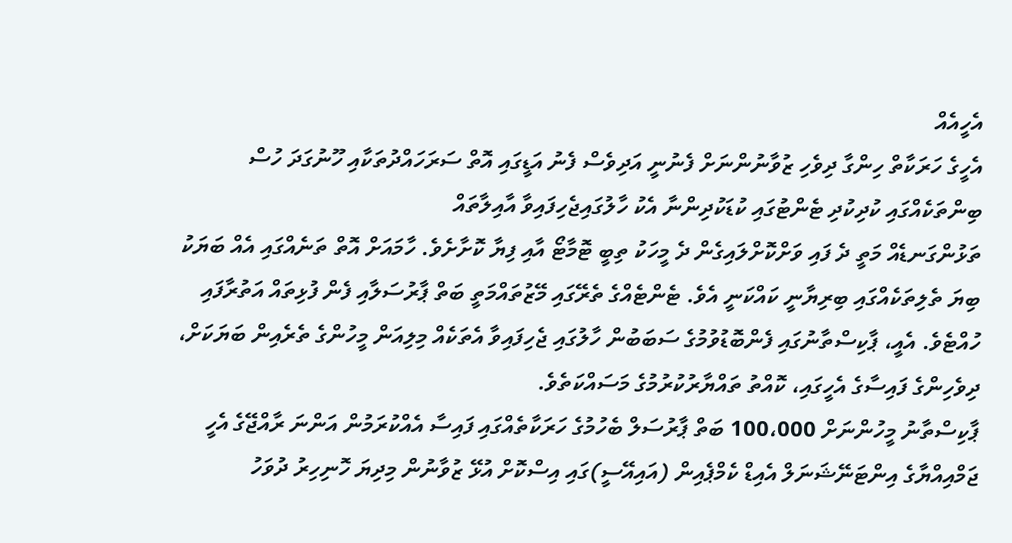އެހީއެއް
އެހީގެ ހަރަކާތް ހިންގާ ދިވެހި ޒުވާނުންނަށް ފެނުނީ އަދިވެސް ފެނު އަޑީގައި އޮތް ސަރަހައްދުތަކާއި ހޫނުގަދަ ހުސް ބިންތަކެއްގައި ކުދިކުދި ޓެންޓުގައި ކުޑަކުދިންނާ އެކު ހާލުގައިޖެހިފައިވާ އާއިލާތައް
ތަޅުންގަނޑެއް މަތީ ދެ ފައި ވަށްކޮށްލައިގެން ދެ މީހަކު ތިބީ ޓޮމާޓޯ އާއި ފިޔާ ކޮށާށެވެ. ހާމައަށް އޮތް ތަނެއްގައި އެއް ބަޔަކު ބިޔަ ތެލިތަކެއްގައި ބިރިޔާނީ ކައްކަނީ އެވެ. ޓެންޓެއްގެ ތެރޭގައި މޭޒުތައްމަތީ ބަތް ޕާރުސަލާއި ފެން ފުޅިތައް އަތުރާފައި ހުއްޓެވެ. އެއީ، ޕާކިސްތާނުގައި ފެންބޮޑުވުމުގެ ސަބަބުން ހާލުގައި ޖެހިފައިވާ އެތަކެއް މިލިއަން މީހުންގެ ތެރެއިން ބަޔަކަށް، ދިވެހިންގެ ފައިސާގެ އެހީގައި، ކޮއްތު ތައްޔާރުކުރުމުގެ މަސައްކަތެވެ.
ޕާކިސްތާނު މީހުންނަށް 100،000 ބަތް ޕާރުސަލް ބެހުމުގެ ހަރަކާތެއްގައި ފައިސާ އެއްކުރަމުން އަންނަ ރާއްޖޭގެ އެހީ ޖަމްއިއްޔާގެ އިންޓަނޭޝަނަލް އެއިޑް ކެމްޕެއިން (އައިއޭސީ)ގައި އިސްކޮށް އުޅޭ ޒުވާނުން މިދިޔަ ހޮނިހިރު ދުވަހު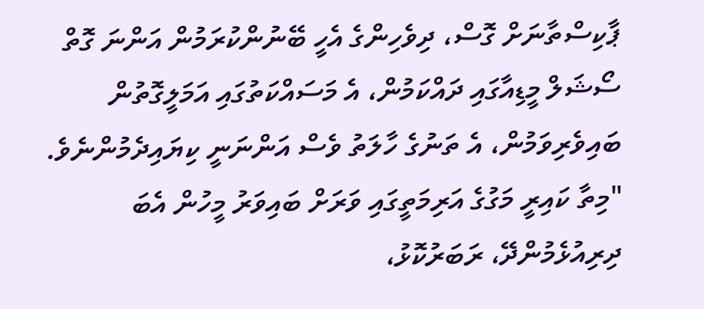ޕާކިސްތާނަށް ގޮސް، ދިވެހިންގެ އެހީ ބޭނުންކުރަމުން އަންނަ ގޮތް ސޯޝަލް މީޑިއާގައި ދައްކަމުން، އެ މަސައްކަތުގައި އަމަލީގޮތުން ބައިވެރިވަމުން، އެ ތަނުގެ ހާލަތު ވެސް އަންނަނީ ކިޔައިދެމުންނެވެ.
"މިތާ ކައިރީ މަގުގެ އަރިމަތީގައި ވަރަށް ބައިވަރު މީހުން އެބަ ދިރިއުޅެމުންދޭ، ރަބަރުކޮޅު،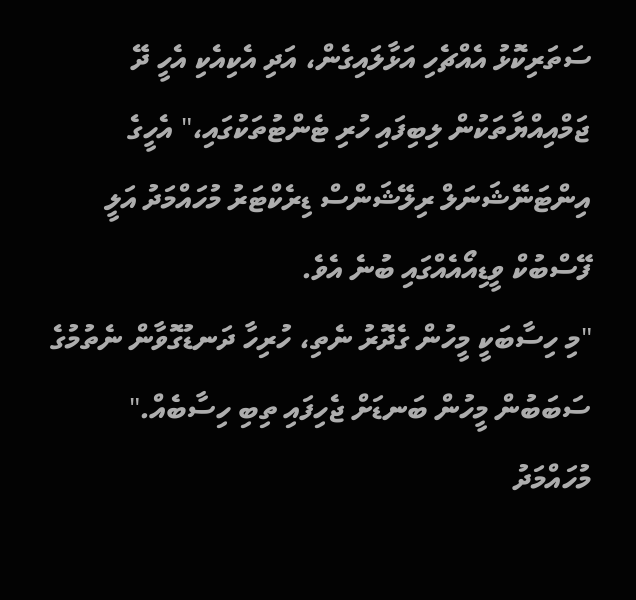ސަތަރިކޮޅު އެއްޗެހި އަޅާލައިގެން، އަދި އެކިއެކި އެހީ ދޭ ޖަމްއިއްޔާތަކުން ލިބިފައި ހުރި ޓެންޓުތަކުގައި،" އެހީގެ އިންޓަނޭޝަނަލް ރިލޭޝަންސް ޑިރެކްޓަރު މުހައްމަދު އަލީ ފޭސްބުކް ވީޑިއޯއެއްގައި ބުނެ އެވެ.
"މި ހިސާބަކީ މީހުން ގެދޮރު ނެތި، ހުރިހާ ދަނޑުގޮވާން ނެތުމުގެ ސަބަބުން މީހުން ބަނޑަށް ޖެހިފައި ތިބި ހިސާބެއް."
މުހައްމަދު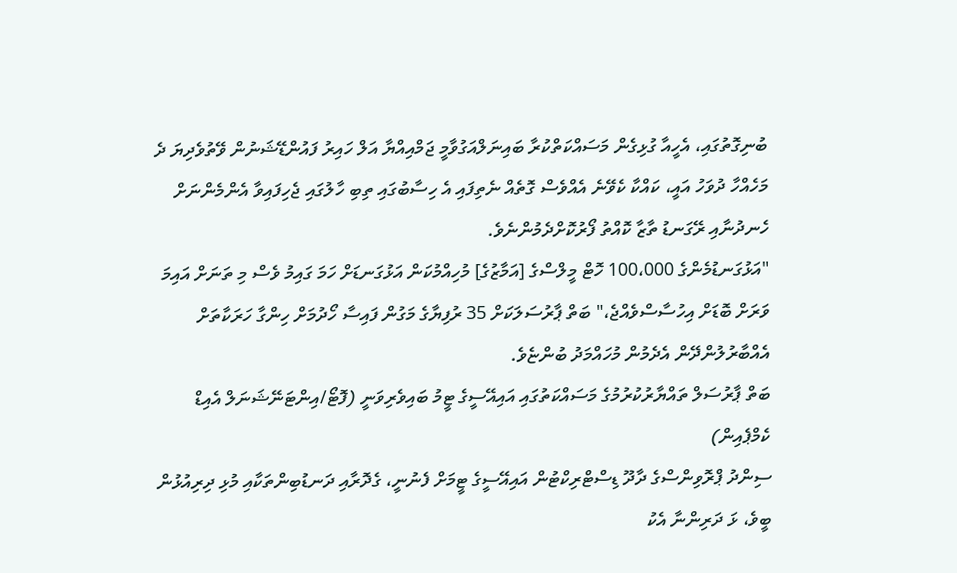ބުނިގޮތުގައި، އެހީއާ ގުޅިގެން މަސައްކަތްކުރާ ބައިނަލްއަގުވާމީ ޖަމްއިއްޔާ އަލް ހައިރު ފައުންޑޭޝަނުން ވޭތުވެދިޔަ ދެ މަހެއްހާ ދުވަހު އައީ، ކައްކާ ކެވޭނެ އެއްވެސް ގޮތެއް ނެތިފައި އެ ހިސާބުގައި ތިބި ހާލުގައި ޖެހިފައިވާ އެންމެންނަށް ހެނދުނާއި ރޭގަނޑު ތާޒާ ކޮއްތު ފޯރުކޮށްދެމުންނެވެ.
"އަޅުގަނޑުމެންގެ 100،000 ހޮޓް މީލްސްގެ [އަމާޒުގެ] މުހިއްމުކަން އަޅުގަނޑަށް ހަމަ ގައިމު ވެސް މި ތަނަށް އައިމަ ވަރަށް ބޮޑަށް އިހުސާސްވެއްޖެ،" ބަތް ޕާރުސަލަކަށް 35 ރުފިޔާގެ މަގުން ފައިސާ ހޯދުމަށް ހިންގާ ހަރަކާތަށް އެއްބާރުލުންދޭން އެދެމުން މުހައްމަދު ބުންޏެވެ.
ބަތް ޕާރުސަލް ތައްޔާރުކުރުމުގެ މަސައްކަތުގައި އައިއޭސީގެ ޓީމު ބައިވެރިވަނީ (ފޮޓޯ/އިންޓަނޭޝަނަލް އެއިޑް ކެމްޕެއިން)
ސިންދު ޕްރޮވިންސްގެ ދާދޫ ޑިސްޓްރިކްޓުން އައިއޭސީގެ ޓީމަށް ފެނުނީ، ގެދޮރާއި ދަނޑުބިންތަކާއި މުޅި ދިރިއުޅުން ބީވެ، ޅަ ދަރިންނާ އެކު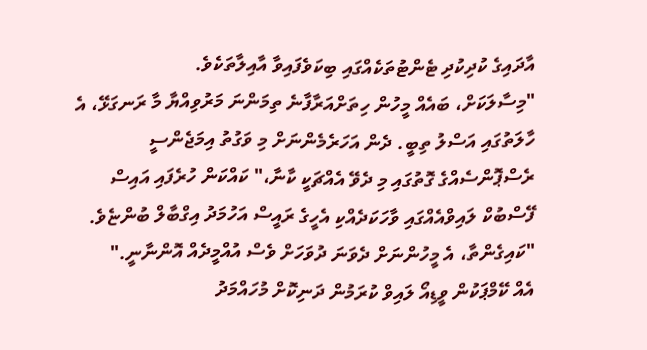އާދައިގެ ކުދިކުދި ޓެންޓުތަކެއްގައި ބިކަވެފައިވާ އާއިލާތަކެވެ.
"މިސާލަކަށް، ބައެއް މީހުން ހިތަށްއަރާފާނެ ތިމަންނަ މަރުވިއްޔާ މާ ރަނގަޅޭ، އެ ހާލަތުގައި އަސްލު ތިބީ. ދެން އަހަރެމެންނަށް މި ވަގުތު އިމަޖެންސީ ރެސްޕޮންސެއްގެ ގޮތުގައި މި ދެވޭ އެއްޗަކީ ކާނާ،" ކައްކަން ހުރެފައި އައިސް ފޭސްބުކް ލައިވްއެއްގައި ވާހަކަދެއްކި އެހީގެ ރައީސް އަހުމަދު އިގްބާލް ބުންޏެވެ. "ކައިގެންތާ، އެ މީހުންނަށް ދެވަނަ ދުވަހަށް ވެސް އުއްމީދެއް އޮންނާނީ."
އެއް ކޭމްޕަކުން ވީޑިއޯ ލައިވް ކުރަމުން ދަނިކޮށް މުހައްމަދު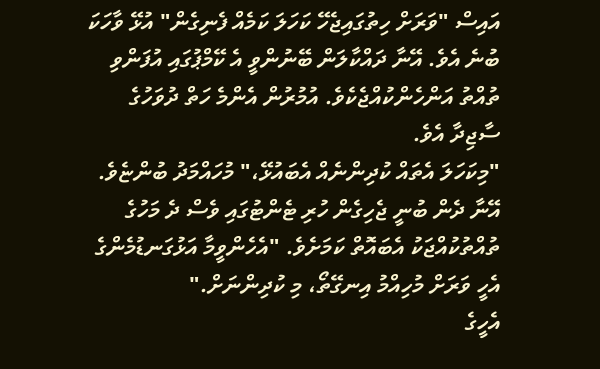އައިސް "ވަރަށް ހިތުގައިޖެހޭ ކަހަލަ ކަމެއް ފެނިގެން" އުޅޭ ވާހަކަ ބުނެ އެވެ. އޭނާ ދައްކާލަން ބޭނުންވީ އެ ކޭމްޕުގައި އުފަންވި ތުއްތު އަންހެންކުއްޖެކެވެ. އުމުރުން އެންމެ ހަތް ދުވަހުގެ ސާޖިދާ އެވެ.
"މިކަހަލަ އެތައް ކުދިންނެއް އެބައުޅޭ،" މުހައްމަދު ބުންޏެވެ. އޭނާ ދެން ބުނީ ޖެހިގެން ހުރި ޓެންޓުގައި ވެސް ދެ މަހުގެ ތުއްތުކުއްޖަކު އެބައޮތް ކަމަށެވެ. "އެހެންވީމާ އަޅުގަނޑުމެންގެ އެހީ ވަރަށް މުހިއްމު އިނގޭތޯ، މި ކުދިންނަށް."
އެހީގެ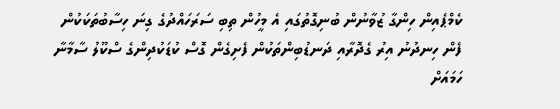ކެމްޕެއިން ހިންގާ ޒުވާނުން ބުނިގޮތުގައި އެ މީހުން ތިބި ސަރަހައްދުގެ ގިނަ ހިސާބުތަކަކުން ފެން ހިނދުނު އިރު ގެދޮރާއި ދަނޑުބިންތަކުން ފެށިގެން ގޮސް ކުޑަކުދިންގެ ސްކޫލު ސާމާނާ ހަމައަށް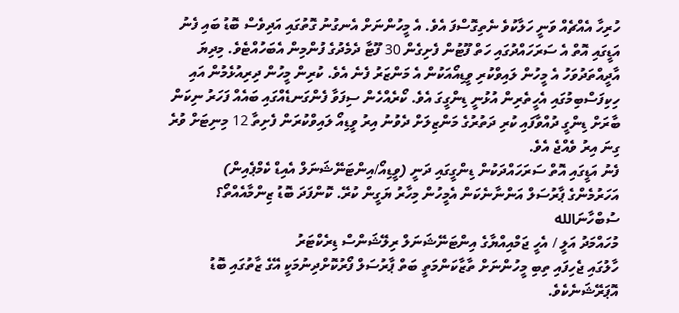ހުރިހާ އެއްޗެއް ވަނީ ހަލާކުވެ ނެތިގޮސްފަ އެވެ. އެ މީހުންނަށް އެނގުނު ގޮތުގައި އަދިވެސް ބޮޑު ބައި ފެނު އަޑީގައި އޮތް އެ ސަރަހައްދުގައި ހަތް ފޫޓުން ފެށިގެން 30 ފޫޓާ ދެމެދުގެ ފުންމިން އެބަހުއްޓެވެ. މިދިޔަ އާދީއްތަދުވަހު އެ މީހުން ލައިވްކުރި ވީޑިއޯއަކުން އެ މަންޒަރު ފެނެ އެވެ. ކުރިން މީހުން ދިރިއުޅެމުން އައި ހިކިފަސްބިމުގައި އެހީތެރިން އުޅުނީ ޑިންގީގަ އެވެ. ކޯރެއްހެން ސިފަވާ ފެންގަނޑެއްގައި ބައެއް ފަހަރު ނިކަން ބާރަށް ޑިންގީ ދުއްވާފައި ކުރި ދަތުރުގެ މަންޒިލަށް ދެވުނު އިރު ވީޑިއޯ ލައިވްކުރަން ފެށިތާ 12 މިނިޓަށް ވުރެ ގިނަ އިރު ވެއްޖެ އެވެ.
ފެނު އަޑީގައި އޮތް ސަރަހައްދަކުން ޑިންގީގައި ދަނީ (ވީޑިއޯ/އިންޓަނޭޝަނަލް އެއިޑް ކެމްޕެއިން)
އަހަރުމެންގެ ޕާރުސަލް އަންނާނެކަން އެމީހުން މިހާރު ޔަގީން ކުރޭ. ކޮންފަދަ ބޮޑު ޒިންމާއެއްތޯ؟ ސުބްހާނަالله
މުހައްމަދު އަލީ / އެހީ ޖަމްއިއްޔާގެ އިންޓަނޭޝަނަލް ރިލޭޝަންސް ޑިރެކްޓަރު
ހާލުގައި ޖެހިފައި ތިބި މީހުންނަށް ތާޒާކަންމަތީ ބަތް ޕާރުސަލް ފޯރުކޮށްދިނުމަކީ އޭގެ ޒާތުގައި ބޮޑު އޮޕަރޭޝަނެކެވެ.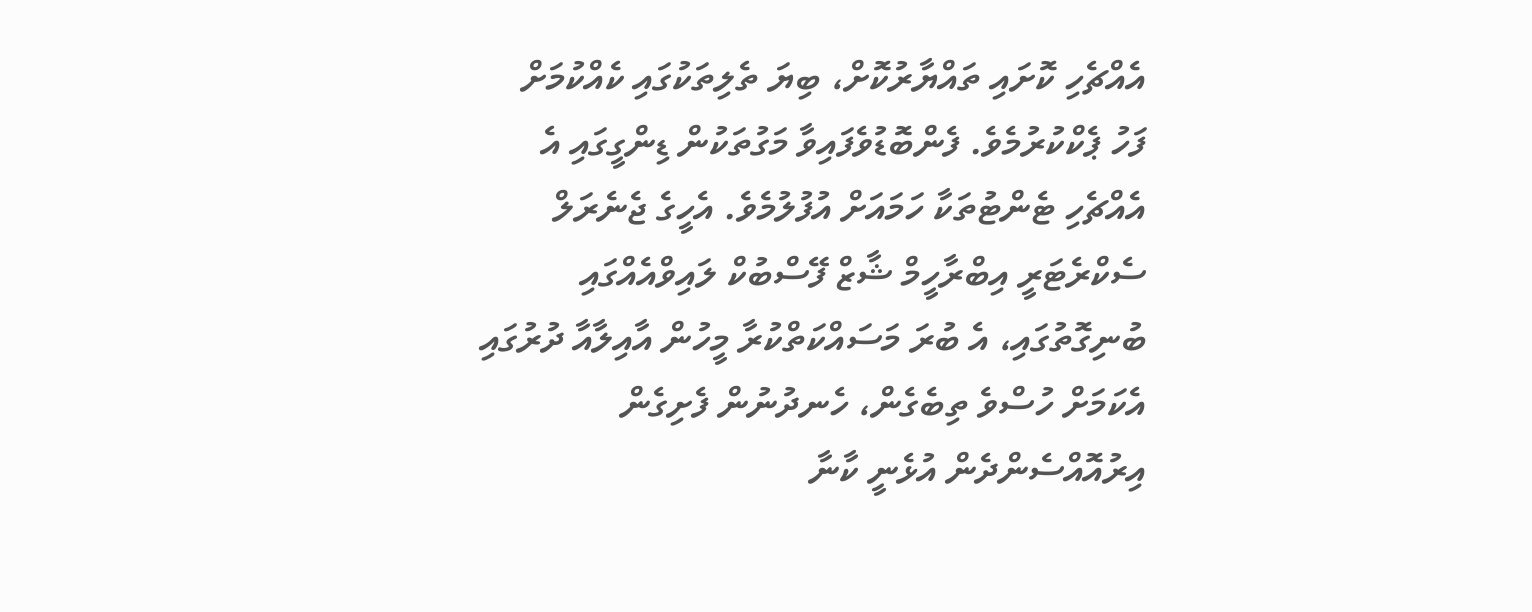އެއްޗެހި ކޮށައި ތައްޔާރުކޮށް، ބިޔަ ތެލިތަކުގައި ކެއްކުމަށް ފަހު ޕެކްކުރުމެވެ. ފެންބޮޑުވެފައިވާ މަގުތަކުން ޑިންގީގައި އެ އެއްޗެހި ޓެންޓުތަކާ ހަމައަށް އުފުލުމެވެ. އެހީގެ ޖެނެރަލް ސެކްރެޓަރީ އިބްރާހީމް ޝާޒް ފޭސްބުކް ލައިވްއެއްގައި ބުނިގޮތުގައި، އެ ބުރަ މަސައްކަތްކުރާ މީހުން އާއިލާއާ ދުރުގައި އެކަމަށް ހުސްވެ ތިބެގެން، ހެނދުނުން ފެށިގެން އިރުއޮއްސެންދެން އުޅެނީ ކާނާ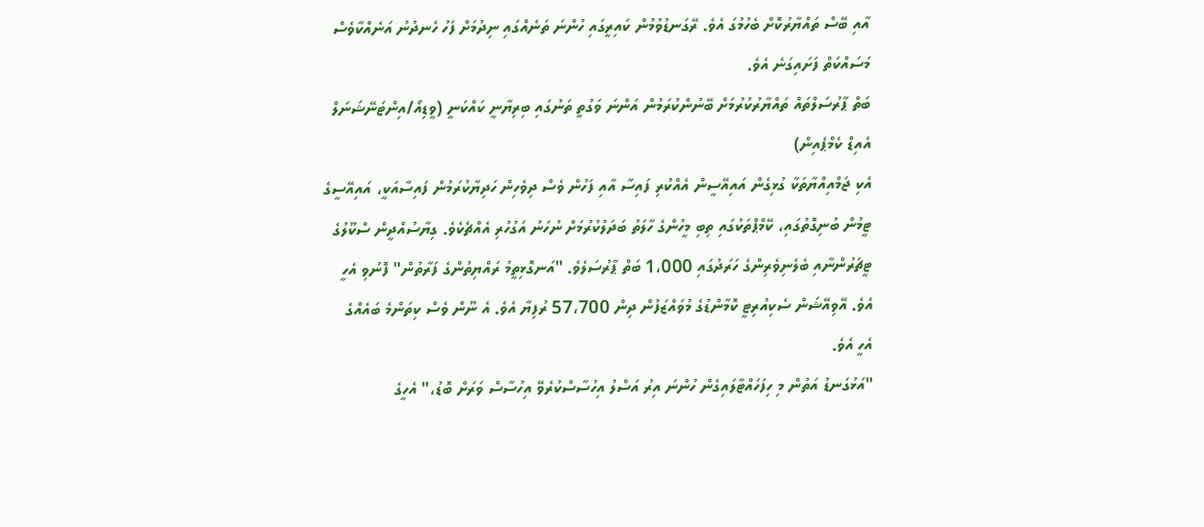އާއި ބޭސް ތައްޔާރުކޮށް ބެހުމުގަ އެވެ. ރޭގަނޑުވުމުން ކައިރީގައި ހުންނަ ތަނެއްގައި ނިދުމަށް ފަހު ހެނދުނު އަނެއްކާވެސް މަސައްކަތް ފަށައިގަނެ އެވެ.
ބަތް ޕާރުސަލްތައް ތައްޔާރުކުރުމަށް ބޭނުންކުރަމުން އަންނަ ވަގުތީ ތަނުގައި ބިރިޔާނީ ކައްކަނީ (ވީޑިއޯ/އިންޓަނޭޝަނަލް އެއިޑް ކެމްޕެއިން)
އެކި ޖަމްއިއްޔާތަކާ ގުޅިގެން އައިއޭސީން އެއްކުރި ފައިސާ އާއި ފަހުން ވެސް ދިވެހިން ހަދިޔާކުރަމުން ފައިސާއަކީ، އައިއޭސީގެ ޓީމުން ބުނިގޮތުގައި، ކޭމްޕްތަކުގައި ތިބި މީހުންގެ ހާލަތު ބަދަލުކުރުމަށް ނުހަނު އަގުހުރި އެއްޗެކެވެ. ގިޔާސުއްދީން ސްކޫލުގެ ޓީޗަރުންނާއި ބެލެނިވެރިންގެ ހަރަދުގައި 1،000 ބަތް ޕާރުސަލެވެ. "އަނގޮޅިތީމު ރައްޔިތުންގެ ފަރާތުން" ފޮނުވި އެހީ އެވެ. އޭވިއޭޝަން ސެކިއުރިޓީ ކޮމާންޑުގެ މުވައްޒަފުން ދިން 57،700 ރުފިޔާ އެވެ. އެ ނޫން ވެސް ކިތަންމެ ބައެއްގެ އެހީ އެވެ.
"އަޅުގަނޑު އަތުން މި ހިފަހައްޓާލައިގެން ހުންނަ އިރު އަސްލު އިހުސާސްކުރެވޭ އިހުސާސް ވަރަށް ބޮޑު،" އެހީގެ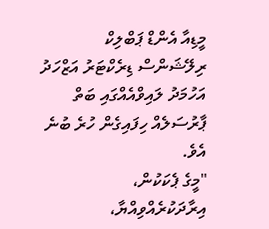މީޑިއާ އެންޑް ޕަބްލިކް ރިލޭޝަންސް ޑިރެކްޓަރު އަޒްހަދު އަހުމަދު ލައިވްއެއްގައި ބަތް ޕާރުސަލެއް ހިފައިގެން ހުރެ ބުނެ އެވެ.
"މީގެ ޕެކަކުން، އިރާދަކުރެއްވިއްޔާ،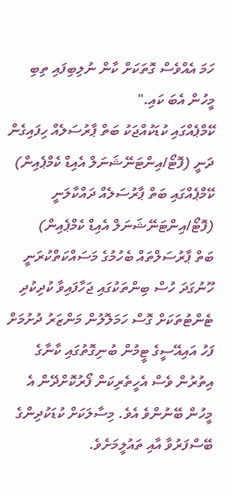ހަމަ އެއްވެސް ގޮތަކަށް ކާން ނުލިބިފައި ތިބި މީހުން އެބަ ކައި."
ކޭމްޕެއްގައި ކުޑަކުއްޖަކު ބަތް ޕާރުސަލެއް ހިފައިގެން ދަނީ (ފޮޓޯ/އިންޓަނޭޝަނަލް އެއިޑް ކެމްޕެއިން)
ކޭމްޕެއްގައި ބަތް ޕާރުސަލެއް ދައްކާލަނީ (ފޮޓޯ/އިންޓަނޭޝަނަލް އެއިޑް ކެމްޕެއިން)
ބަތް ޕާރުސަލްތައް ބެހުމުގެ މަސައްކަތްކުރަނީ
ހޫނުގަދަ ހުސް ބިންތަކުގައި ޖަހާފައިވާ ކުދިކުދި ޓެންޓުތަކަށް ގޮސް ހަމަލޮލުން މަންޒަރު ދުށުމަށް ފަހު އައިއޭސީގެ ޓީމުން ބުނިގޮތުގައި ކާނާގެ އިތުރުން ވެސް އެހީތެރިކަން ފޯރުކޮށްދޭން އެ މީހުން ބޭނުންވެ އެވެ. މިސާލަކަށް ކުޑަކުދިންގެ ބޭސްފަރުވާ އާއި ތައުލީމަށެވެ.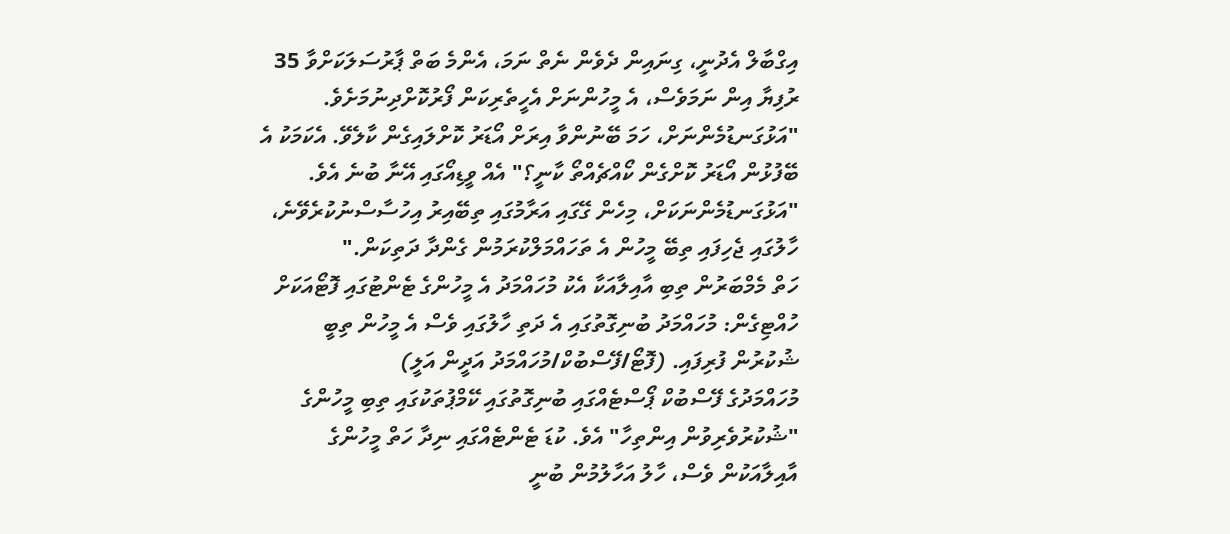އިގްބާލް އެދުނީ، ގިނައިން ދެވެން ނެތް ނަމަ، އެންމެ ބަތް ޕާރުސަލަކަށްވާ 35 ރުފިޔާ އިން ނަމަވެސް، އެ މީހުންނަށް އެހީތެރިކަން ފޯރުކޮށްދިނުމަށެވެ.
"އަޅުގަނޑުމެންނަށް، ހަމަ ބޭނުންވާ އިރަށް އޯޑަރު ކޮށްލައިގެން ކާލެވޭ. އެކަމަކު އެ ބޭފުޅުން އޯޑަރު ކޮށްގެން ކޯއްޗެއްތޯ ކާނީ؟" އެއް ވީޑިއޯގައި އޭނާ ބުނެ އެވެ.
"އަޅުގަނޑުމެންނަކަށް، މިހެން ގޭގައި އަރާމުގައި ތިބޭއިރު އިހުސާސްނުކުރެވޭނެ، ހާލުގައި ޖެހިފައި ތިބޭ މީހުން އެ ތަހައްމަލްކުރަމުން ގެންދާ ދަތިކަން."
ހަތް މެމްބަރުން ތިބި އާއިލާއަކާ އެކު މުހައްމަދު އެ މީހުންގެ ޓެންޓުގައި ފޮޓޯއަކަށް ހުއްޓިގެން: މުހައްމަދު ބުނިގޮތުގައި އެ ދަތި ހާލުގައި ވެސް އެ މީހުން ތިބީ ޝުކުރުން ފުރިފައި. (ފޮޓޯ/ފޭސްބުކް/މުހައްމަދު އަދީން އަލީ)
މުހައްމަދުގެ ފޭސްބުކް ޕޯސްޓެއްގައި ބުނިގޮތުގައި ކޭމްޕުތަކުގައި ތިބި މީހުންގެ "ޝުކުރުވެރިވުން އިންތިހާ" އެވެ. ކުޑަ ޓެންޓެއްގައި ނިދާ ހަތް މީހުންގެ އާއިލާއަކުން ވެސް، ހާލު އަހާލުމުން ބުނީ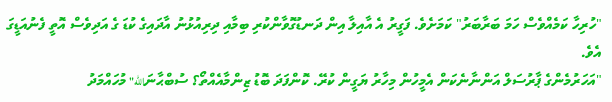"ހުރިހާ ކަމެއްވެސް ހަމަ ބަރާބަރު" ކަމަށެވެ. ފަގީރު އެ އާއިލާ އިން ދަނޑުގޮވާންކުރި ބިމާއި ދިރިއުޅުނު އާދައިގެ ކުޑަ ގެ އަދިވެސް އޮތީ ފެނުއަޑީގަ އެވެ.
"އަހަރުމެންގެ ޕާރުސަލް އަންނާނެކަން އެމީހުން މިހާރު ޔަގީން ކުރޭ. ކޮންފަދަ ބޮޑު ޒިންމާއެއްތޯ؟ ސުބްޙާނަالله" މުހައްމަދު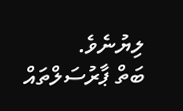ލިޔުނެވެ.
ބަތް ޕާރުސަލްތައް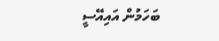ބަހަމުން އައިއޭސީ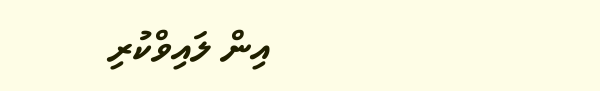އިން ލައިވްކުރި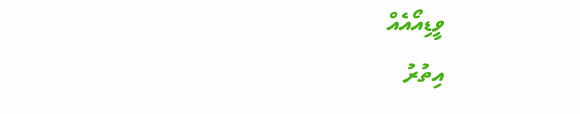ވީޑިއޯއެއް
އިތުރު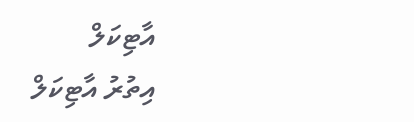އާޓިކަލް
އިތުރު އާޓިކަލް